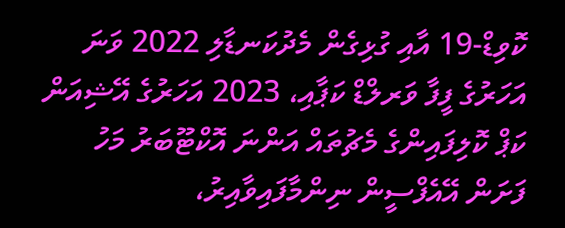ކޮވިޑް-19 އާއި ގުޅިގެން މެދުކަނޑާލި 2022 ވަނަ އަހަރުގެ ފީފާ ވަރލްޑް ކަޕާއި، 2023 އަހަރުގެ އޭޝިއަން ކަޕް ކޮލިފައިންގެ މެޗުތައް އަންނަ އޮކްޓޫބަރު މަހު ފަށަން އޭއެފްސީން ނިންމާފައިވާއިރު،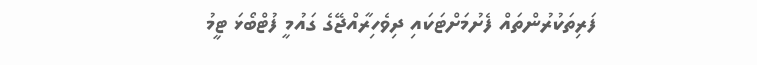ފަރިތަކުރުންތައް ފެށުމަށްޓަކައި ދިވެހިރާއްޖޭގެ ގައުމީ ފުޓްބޯޅަ ޓީމު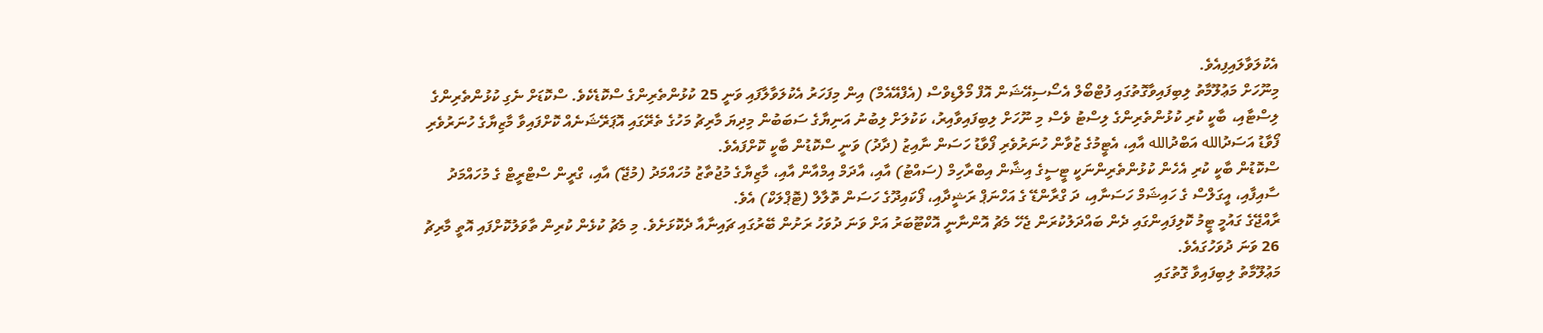އެކުލަވާލައިފިއެވެ.
މިނޫހަށް މަޢުލޫމާތު ލިބިފައިވާގޮތުގައި ފުޓްބޯލް އެސޯސިއޭޝަން އޮފް މޯލްޑިވްސް (އެފްއޭއެމް) އިން މިފަހަރު އެކުލަވާލާފައި ވަނީ 25 ކުޅުންތެރިންގެ ސްކޮޑެކެވެ. ސްކޮޑަށް ނެގި ކުޅުންތެރިންގެ ލިސްޓާއި، ބާކީ ކުރި ކުޅުންތެރިންގެ ލިސްޓު ވެސް މި ނޫހަށް ލިބިފައިވާއިރު، ކަކުލަށް ލިބުނު އަނިޔާގެ ސަބަބުން މިދިޔަ މާރިޗު މަހުގެ ތެރޭގައި އޮޕަރޭޝަނެއް ކޮށްފައިވާ މާޒިޔާގެ ހުނަރުވެރި ފޯވާޑު އަސަދުالله އަބްދުالله އާއި، އެޓީމުގެ ޒުވާން ހުނަރުވެރި ފޯވާޑު ހަސަން ނާއިޒު (ދާދު) ވަނީ ސްކޮޑުން ބާކީ ކޮށްފައެވެ.
ސްކޮޑުން ބާކީ ކުރި އެހެން ކުޅުންތެރިންނަކީ ޓީސީގެ އިޝާން އިބްރާހިމް (ސައްޓު) އާއި، އާދަމް އިމްއާން އާއި، މާޒިޔާގެ މުޖުތާޒު މުހައްމަދު (މުޖޭ) އާއި، ގްރީން ސްޓްރީޓް ގެ މުހައްމަދު ސާއިފާއި، އީގަލްސް ގެ ހައިޝަމް ހަސަނާއި، ދަ ގްރާންޑޭ ގެ އަހްނަޕް ރަޝީދާއި، ފޯކައިދޫގެ ހަސަން ތޮލާލް (ޓޮޕްލަކް) އެވެ.
ރާއްޖޭގެ ގައުމީ ޓީމު ކޮލިފައިންގައި ދެން ބައްދަލުކުރަން ޖެހޭ މެޗު އޮންނާނީ އޮކްޓޫބަރު އަށް ވަނަ ދުވަހު ރަށުން ބޭރުގައި ޗައިނާއާ ދެކޮޅަށެވެ. މި މެޗު ކުޅެން ކުރިން ތާވަލުކޮށްފައި އޮތީ މާރިޗު 26 ވަނަ ދުވަހުގައެވެ.
މަޢުލޫމާތު ލިބިފައިވާ ގޮތުގައި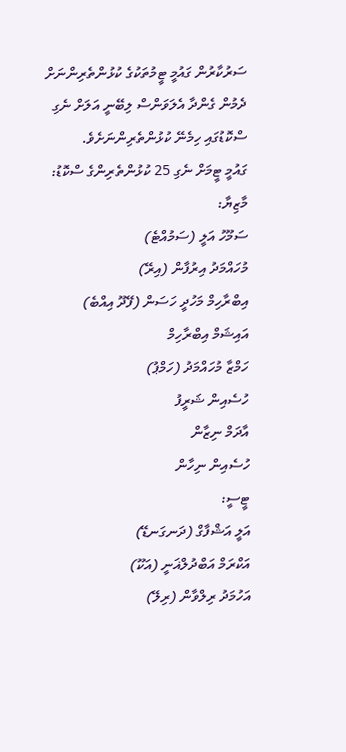ސަރުކާރުން ގައުމީ ޓީމުތަކުގެ ކުޅުންތެރިންނަށް ދެމުން ގެންދާ އެލަވަންސް ލިބޭނީ އަލަށް ނެގި ސްކޮޑުގައި ހިމެނޭ ކުޅުންތެރިންނަށެވެ.
ގައުމީ ޓީމަށް ނެގި 25 ކުޅުންތެރިންގެ ސްކޮޑު:
މާޒިޔާ:
ސަމޫހު އަލީ (ސަމުއްޓެ)
މުހައްމަދު އިރުފާން (އިރޭ)
އިބްރާހިމް މަހުދީ ހަސަން (ފޭދޫ އިއްބެ)
އައިޝަމް އިބްރާހިމް
ހަމްޒާ މުހައްމަދު (ހަމްޕު)
ހުސެއިން ޝަރީފު
އާދަމް ނިޒާން
ހުސެއިން ނިހާން
ޓީސީ:
އަލީ އަޝްފާގް (ދަނގަނޑޭ)
އަކްރަމް އަބްދުލްޣަނީ (އަކޫ)
އަހުމަދު ރިލްވާން (ރިލޭ)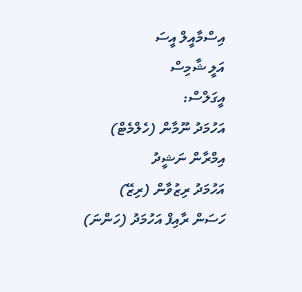އިސްމާއީލް އީސަ
އަލީ ޝާމިސް
އީގަލްސް:
އަހުމަދު ނޫމާން (ހެލްމެޓް)
އިމްރާން ނަޝީދު
އަހުމަދު ރިޒުވާން (ރިޒޭ)
ހަސަން ރާއިފް އަހުމަދު (ހަންނަ)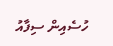ހުސެއިން ސިފާއު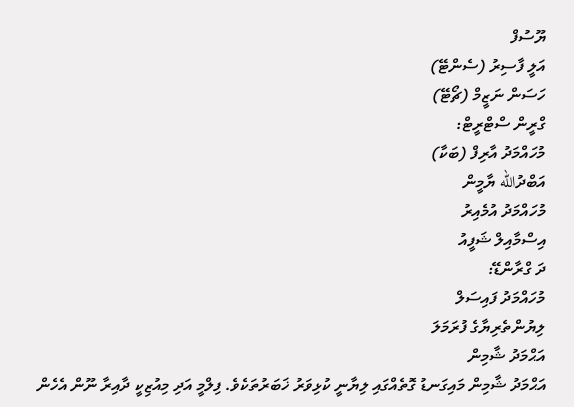ޔޫސުފް
އަލީ ފާސިރު (ސެންޓޭ)
ހަސަން ނަޒީމް (ޗޯޓޭ)
ގްރީން ސްޓްރީޓް:
މުހައްމަދު އާރިފް (ބަކާ)
އަބްދުالله ޔާމީން
މުހައްމަދު އުމެއިރު
އިސްމާއިލް ޝަފީއު
ދަ ގްރާންޑޭ:
މުހައްމަދު ފައިސަލް
ލިޔުންތެރިޔާގެ ފުރަމަލަ
އަޙްމަދު ޝާމިން
އަޙްމަދު ޝާމިން މައިގަނޑު ގޮތެއްގައި ލިޔާނީ ކުޅިވަރު ޚަބަރުތަކެވެ. ފިލްމީ އަދި މިއުޒިކީ ދާއިރާ ނޫން އެހެން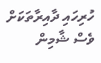ހުރިހައި ދާއިރާތަކަށް ވެސް ޝާމިން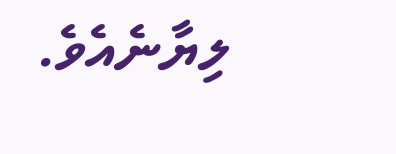ލިޔާނެއެވެ.